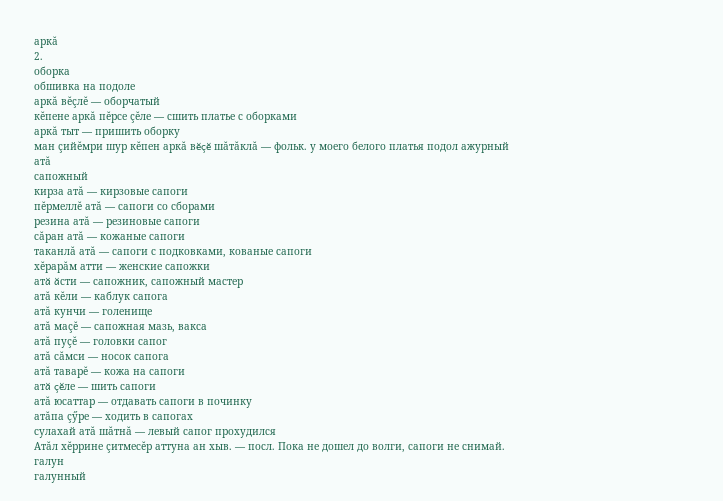аркă
2.
оборка
обшивка на подоле
аркă вĕçлĕ — оборчатый
кĕпене аркă пĕрсе çĕле — сшить платье с оборками
аркă тыт — пришить оборку
ман çийĕмри шур кĕпен аркă вĕçĕ шăтăклă — фольк. у моего белого платья подол ажурный
атă
сапожный
кирза атă — кирзовые сапоги
пĕрмеллĕ атă — сапоги со сборами
резина атă — резиновые сапоги
сăран атă — кожаные сапоги
таканлă атă — сапоги с подковками, кованые сапоги
хĕрарăм атти — женские сапожки
атă ăсти — сапожник, сапожный мастер
атă кĕли — каблук сапога
атă кунчи — голенище
атă маçĕ — сапожная мазь, вакса
атă пуçĕ — головки сапог
атă сăмси — носок сапога
атă таварĕ — кожа на сапоги
атă çĕле — шить сапоги
атă юсаттар — отдавать сапоги в починку
атăпа çӳре — ходить в сапогах
сулахай атă шăтнă — левый сапог прохудился
Атăл хĕррине çитмесĕр аттуна ан хыв. — посл. Пока не дошел до волги, сапоги не снимай.
галун
галунный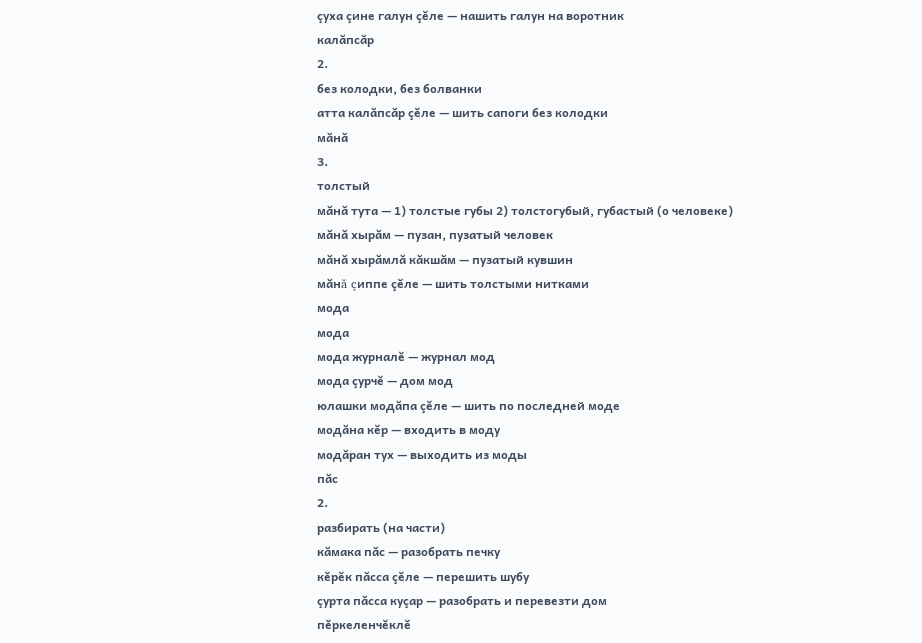çуха çине галун çĕле — нашить галун на воротник
калăпсăр
2.
без колодки, без болванки
атта калăпсăр çĕле — шить сапоги без колодки
мăнă
3.
толстый
мăнă тута — 1) толстые губы 2) толстогубый, губастый (о человеке)
мăнă хырăм — пузан, пузатый человек
мăнă хырăмлă кăкшăм — пузатый кувшин
мăнă çиппе çĕле — шить толстыми нитками
мода
мода
мода журналĕ — журнал мод
мода çурчĕ — дом мод
юлашки модăпа çĕле — шить по последней моде
модăна кĕр — входить в моду
модăран тух — выходить из моды
пăс
2.
разбирать (на части)
кăмака пăс — разобрать печку
кĕрĕк пăсса çĕле — перешить шубу
çурта пăсса куçар — разобрать и перевезти дом
пĕркеленчĕклĕ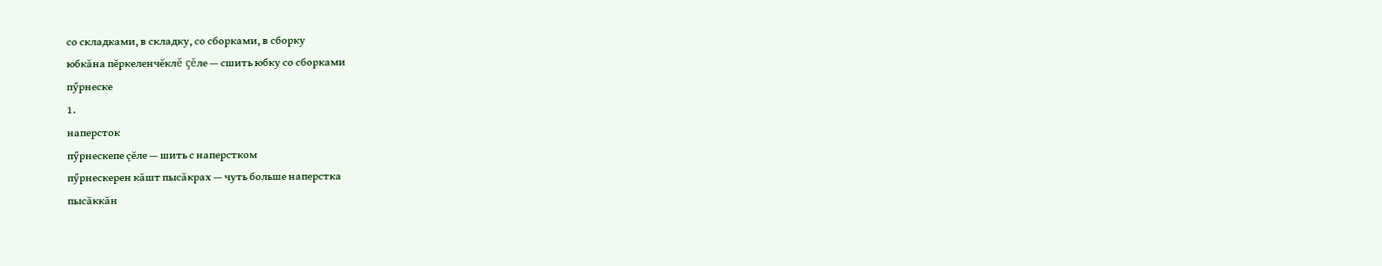со складками, в складку, со сборками, в сборку
юбкăна пĕркеленчĕклĕ çĕле — сшить юбку со сборками
пӳрнеске
1.
наперсток
пӳрнескепе çĕле — шить с наперстком
пӳрнескерен кăшт пысăкрах — чуть больше наперстка
пысăккăн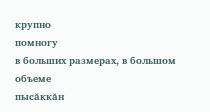крупно
помногу
в больших размерах, в большом объеме
пысăккăн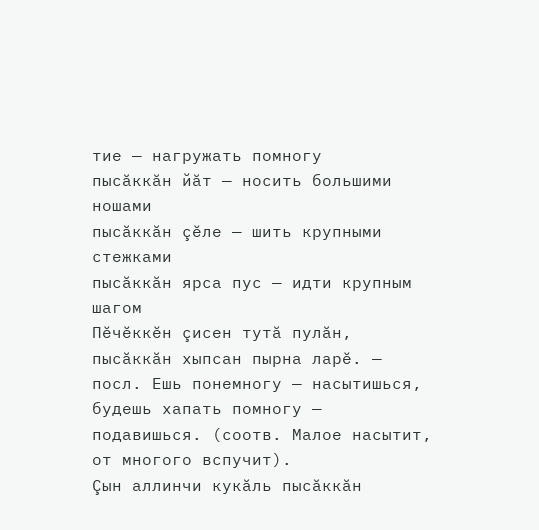тие — нагружать помногу
пысăккăн йăт — носить большими ношами
пысăккăн çĕле — шить крупными стежками
пысăккăн ярса пус — идти крупным шагом
Пĕчĕккĕн çисен тутă пулăн, пысăккăн хыпсан пырна ларĕ. — посл. Ешь понемногу — насытишься, будешь хапать помногу — подавишься. (соотв. Малое насытит, от многого вспучит).
Çын аллинчи кукăль пысăккăн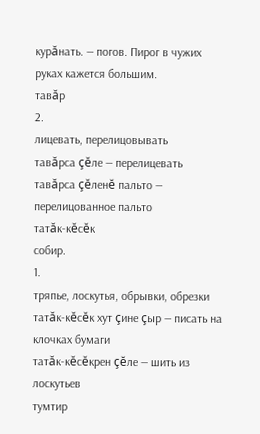курăнать. — погов. Пирог в чужих руках кажется большим.
тавăр
2.
лицевать, перелицовывать
тавăрса çĕле — перелицевать
тавăрса çĕленĕ пальто — перелицованное пальто
татăк-кĕсĕк
собир.
1.
тряпье, лоскутья, обрывки, обрезки
татăк-кĕсĕк хут çине çыр — писать на клочках бумаги
татăк-кĕсĕкрен çĕле — шить из лоскутьев
тумтир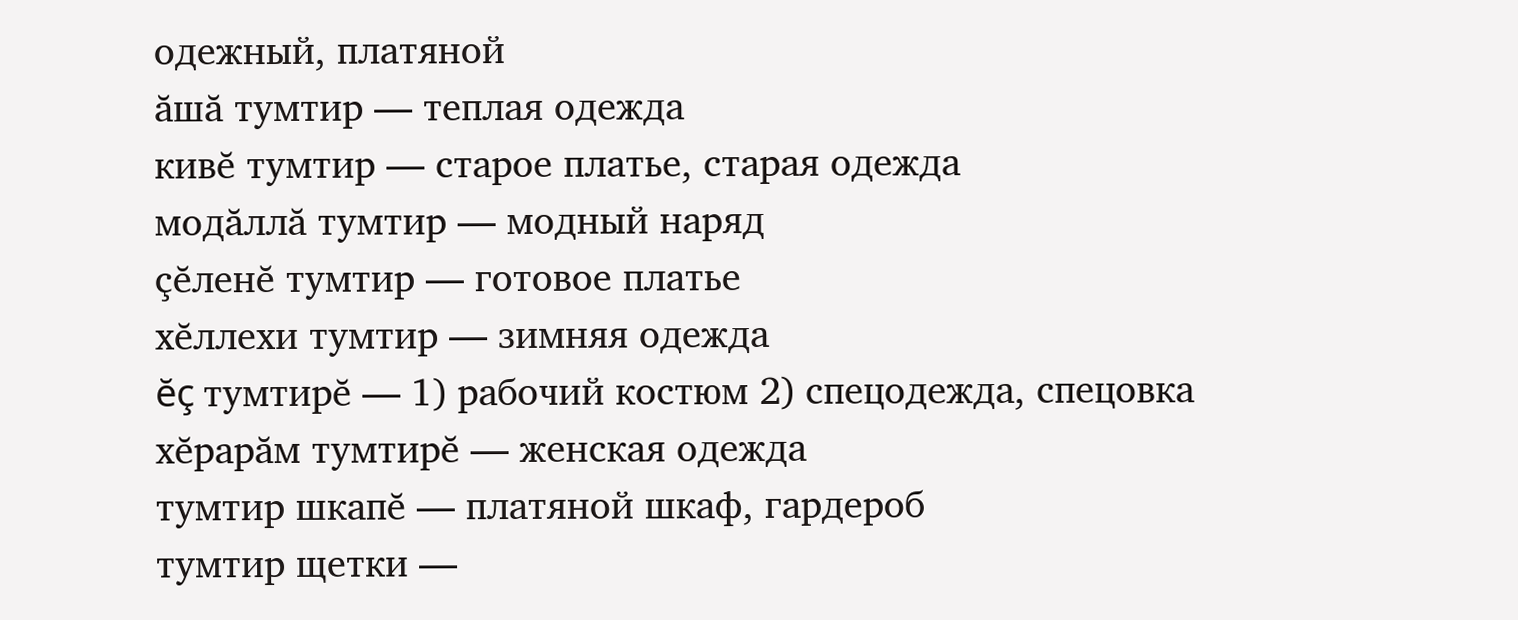одежный, платяной
ăшă тумтир — теплая одежда
кивĕ тумтир — старое платье, старая одежда
модăллă тумтир — модный наряд
çĕленĕ тумтир — готовое платье
хĕллехи тумтир — зимняя одежда
ĕç тумтирĕ — 1) рабочий костюм 2) спецодежда, спецовка
хĕрарăм тумтирĕ — женская одежда
тумтир шкапĕ — платяной шкаф, гардероб
тумтир щетки —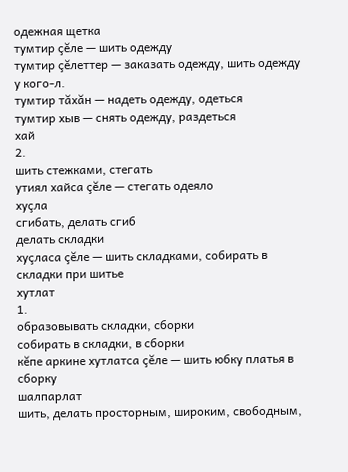одежная щетка
тумтир çĕле — шить одежду
тумтир çĕлеттер — заказать одежду, шить одежду у кого-л.
тумтир тăхăн — надеть одежду, одеться
тумтир хыв — снять одежду, раздеться
хай
2.
шить стежками, стегать
утиял хайса çĕле — стегать одеяло
хуçла
сгибать, делать сгиб
делать складки
хуçласа çĕле — шить складками, собирать в складки при шитье
хутлат
1.
образовывать складки, сборки
собирать в складки, в сборки
кĕпе аркине хутлатса çĕле — шить юбку платья в сборку
шалпарлат
шить, делать просторным, широким, свободным,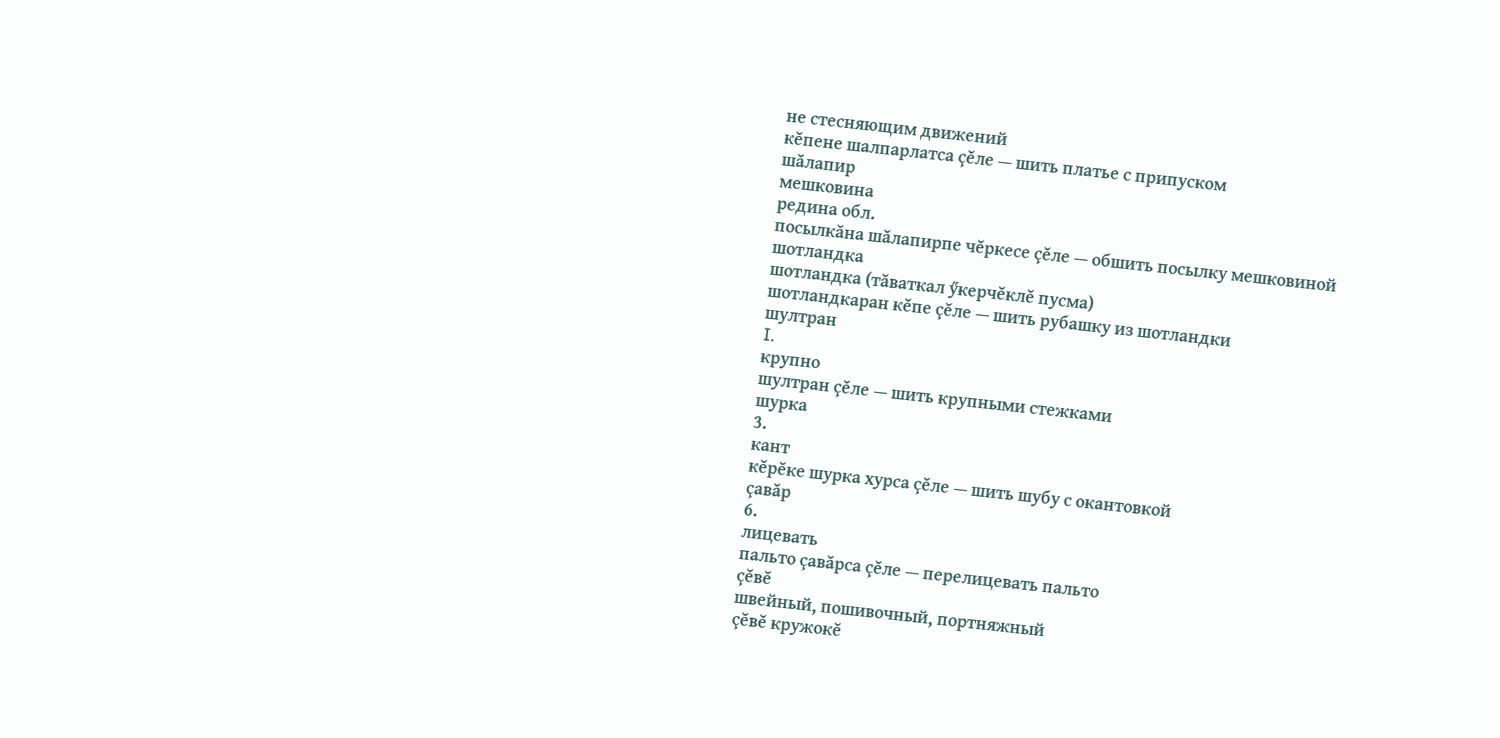не стесняющим движений
кĕпене шалпарлатса çĕле — шить платье с припуском
шăлапир
мешковина
редина обл.
посылкăна шăлапирпе чĕркесе çĕле — обшить посылку мешковиной
шотландка
шотландка (тăваткал ӳкерчĕклĕ пусма)
шотландкаран кĕпе çĕле — шить рубашку из шотландки
шултран
I.
крупно
шултран çĕле — шить крупными стежками
шурка
3.
кант
кĕрĕке шурка хурса çĕле — шить шубу с окантовкой
çавăр
6.
лицевать
пальто çавăрса çĕле — перелицевать пальто
çĕвĕ
швейный, пошивочный, портняжный
çĕвĕ кружокĕ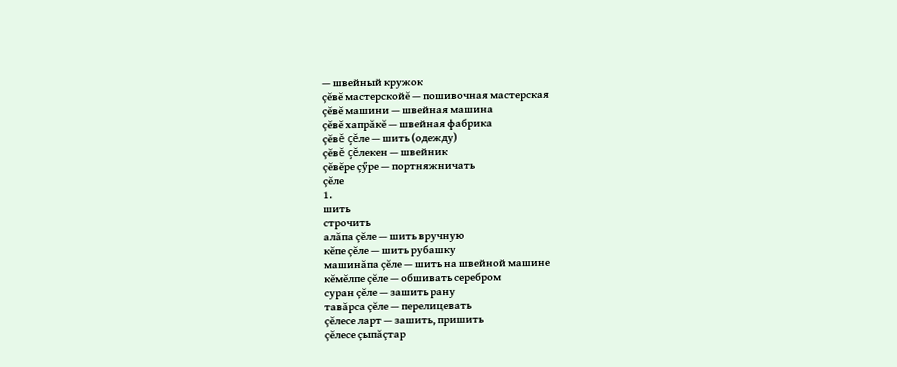— швейный кружок
çĕвĕ мастерскойĕ — пошивочная мастерская
çĕвĕ машини — швейная машина
çĕвĕ хапрăкĕ — швейная фабрика
çĕвĕ çĕле — шить (одежду)
çĕвĕ çĕлекен — швейник
çĕвĕре çӳре — портняжничать
çĕле
1.
шить
строчить
алăпа çĕле — шить вручную
кĕпе çĕле — шить рубашку
машинăпа çĕле — шить на швейной машине
кĕмĕлпе çĕле — обшивать серебром
суран çĕле — зашить рану
тавăрса çĕле — перелицевать
çĕлесе ларт — зашить, пришить
çĕлесе çыпăçтар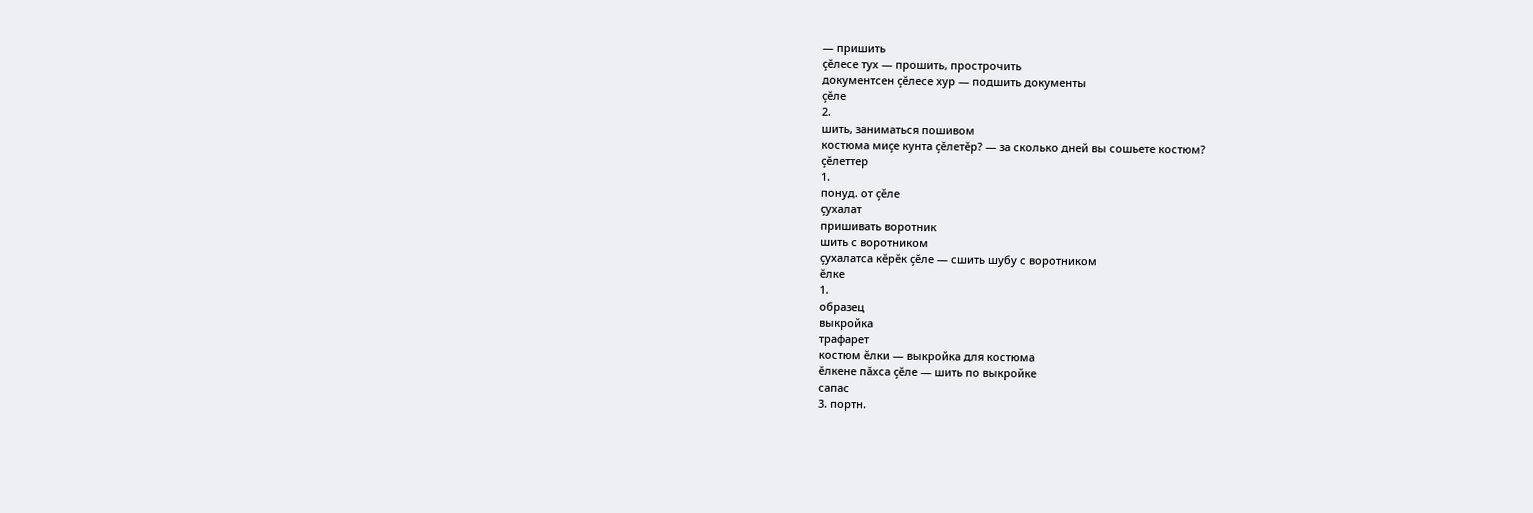— пришить
çĕлесе тух — прошить, прострочить
документсен çĕлесе хур — подшить документы
çĕле
2.
шить, заниматься пошивом
костюма миçе кунта çĕлетĕр? — за сколько дней вы сошьете костюм?
çĕлеттер
1.
понуд. от çĕле
çухалат
пришивать воротник
шить с воротником
çухалатса кĕрĕк çĕле — сшить шубу с воротником
ĕлке
1.
образец
выкройка
трафарет
костюм ĕлки — выкройка для костюма
ĕлкене пăхса çĕле — шить по выкройке
сапас
3. портн.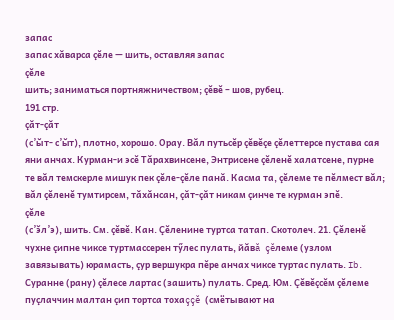запас
запас хăварса çĕле — шить, оставляя запас
çĕле
шить; заниматься портняжничеством; çĕвĕ – шов, рубец.
191 стр.
çăт-çăт
(с’ы̆т- с’ы̆т), плотно, хорошо. Орау. Вăл путьсĕр çĕвĕçе çĕлеттерсе пустава сая яни анчах. Курман-и эсĕ Тăрахвинсене, Энтрисене çĕленĕ халатсене, пурне те вăл темскерле мишук пек çĕле-çĕле панă. Касма та, çĕлеме те пĕлмест вăл; вăл çĕленĕ тумтирсем, тăхăнсан, çăт-çăт никам çинче те курман эпĕ.
çĕле
(с’э̆л’э), шить. См. çĕвĕ. Кан. Çĕленине туртса татап. Скотолеч. 21. Çĕленĕ чухне çипне чиксе туртмассерен тӳлес пулать, йăвă çĕлеме (узлом завязывать) юрамасть, çур вершукра пĕре анчах чиксе туртас пулать. Ib. Суранне (рану) çĕлесе лартас (зашить) пулать. Сред. Юм. Çĕвĕçсĕм çĕлеме пуçлаччин малтан çип тортса тохаççĕ (смётывают на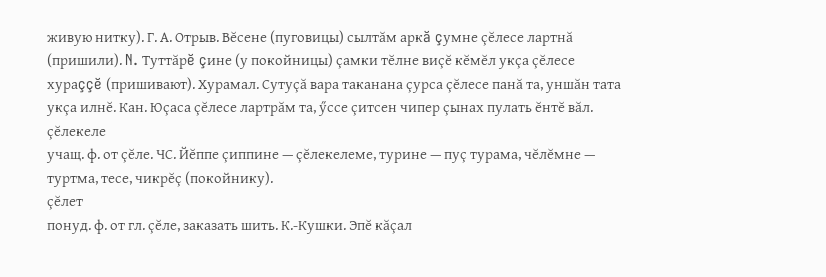живую нитку). Г. А. Отрыв. Вĕсене (пуговицы) сылтăм аркă çумне çĕлесе лартнă (пришили). N. Туттăрĕ çине (у покойницы) çамки тĕлне виçĕ кĕмĕл укçа çĕлесе хураççĕ (пришивают). Хурамал. Сутуçă вара таканана çурса çĕлесе панă та, уншăн тата укçа илнĕ. Кан. Юçаса çĕлесе лартрăм та, ӳссе çитсен чипер çынах пулать ĕнтĕ вăл.
çĕлекеле
учащ. ф. от çĕле. ЧС. Йĕппе çиппине — çĕлекелеме, турине — пуç турама, чĕлĕмне — туртма, тесе, чикрĕç (покойнику).
çĕлет
понуд. ф. от гл. çĕле, заказать шить. К.-Кушки. Эпĕ кăçал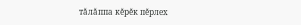тăлăппа кĕрĕк пĕрлех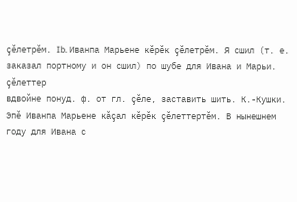çĕлетрĕм. Ib. Иванпа Марьене кĕрĕк çĕлетрĕм. Я сшил (т. е. заказал портному и он сшил) по шубе для Ивана и Марьи.
çĕлеттер
вдвойне понуд. ф. от гл. çĕле, заставить шить. К.-Кушки. Эпĕ Иванпа Марьене кăçал кĕрĕк çĕлеттертĕм. В нынешнем году для Ивана с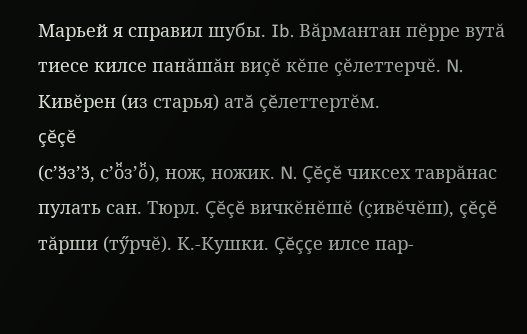Марьей я справил шубы. Ib. Вăрмантан пĕрре вутă тиесе килсе панăшăн виçĕ кĕпе çĕлеттерчĕ. N. Кивĕрен (из старья) атă çĕлеттертĕм.
çĕçĕ
(с’э̆з’э̆, с’ӧ̆з’ӧ̆), нож, ножик. N. Çĕçĕ чиксех таврăнас пулать сан. Тюрл. Çĕçĕ вичкĕнĕшĕ (çивĕчĕш), çĕçĕ тăрши (тӳрчĕ). К.-Кушки. Çĕççе илсе пар-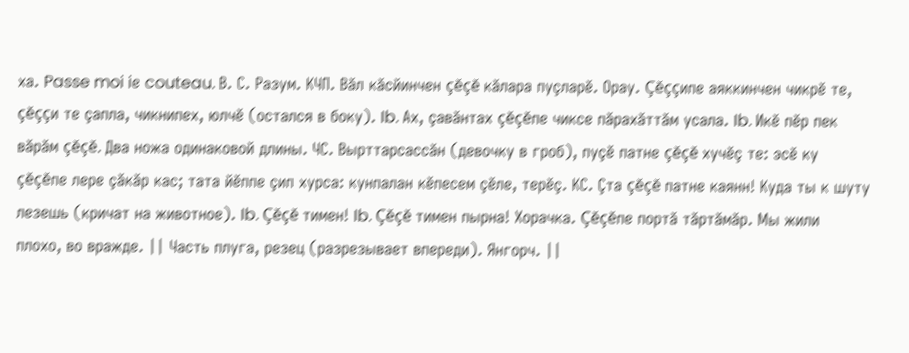ха. Passe moi iе couteau. В. С. Разум. КЧП. Вăл кăсйинчен çĕçĕ кăлара пуçларĕ. Орау. Çĕççипе аяккинчен чикрĕ те, çĕççи те çапла, чикнипех, юлчĕ (остался в боку). Ib. Ах, çавăнтах çĕçĕпе чиксе пăрахăттăм усала. Ib. Икĕ пĕр пек вăрăм çĕçĕ. Два ножа одинаковой длины. ЧС. Вырттарсассăн (девочку в гроб), пуçĕ патне çĕçĕ хучĕç те: эсĕ ку çĕçĕпе лере çăкăр кас; тата йĕппе çип хурса: кунпалан кĕпесем çĕле, терĕç. КС. Çта çĕçĕ патне каянн! Куда ты к шуту лезешь (кричат на животное). Ib. Çĕçĕ тимен! Ib. Çĕçĕ тимен пырна! Хорачка. Çĕçĕпе портă тăртăмăр. Мы жили плохо, во вражде. || Часть плуга, резец (разрезывает впереди). Янгорч. ||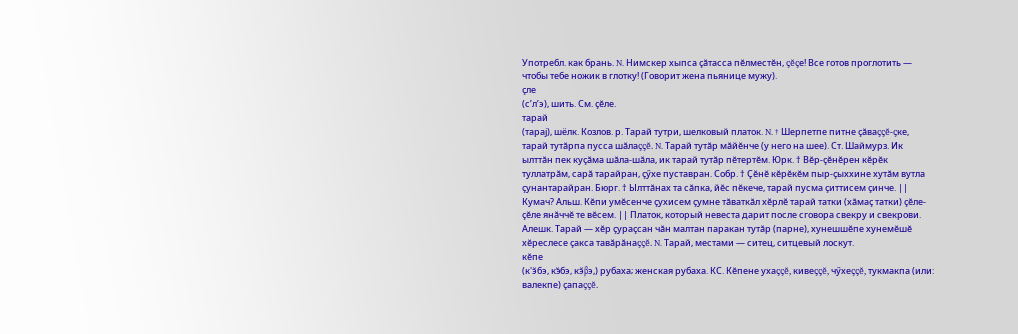Употребл. как брань. N. Нимскер хыпса çăтасса пĕлместĕн, çĕçе! Все готов проглотить — чтобы тебе ножик в глотку! (Говорит жена пьянице мужу).
çле
(с’л’э), шить. См. çĕле.
тарай
(тараj), шёлк. Козлов. р. Тарай тутри, шелковый платок. N. † Шерпетпе питне çăваççĕ-çке, тарай тутăрпа пусса шăлаççĕ. N. Тарай тутăр мăйĕнче (у него на шее). Ст. Шаймурз. Ик ылттăн пек куçăма шăла-шăла, ик тарай тутăр пĕтертĕм. Юрк. † Вĕр-çĕнĕрен кĕрĕк туллатрăм, сарă тарайран, çӳхе пуставран. Собр. † Çĕнĕ кĕрĕкĕм пыр-çыххине хутăм вутла çунантарайран. Бюрг. † Ылттăнах та сăпка, йĕс пĕкече, тарай пусма çиттисем çинче. || Кумач? Альш. Кĕпи умĕсенче çухисем çумне тăваткăл хĕрлĕ тарай татки (хăмаç татки) çĕле-çĕле янăччĕ те вĕсем. || Платок, который невеста дарит после сговора свекру и свекрови. Алешк. Тарай — хĕр çураçсан чăн малтан паракан тутăр (парне), хунешшĕпе хунемĕшĕ хĕреслесе çакса тавăрăнаççĕ. N. Тарай, местами — ситец, ситцевый лоскут.
кĕпе
(к'э̆бэ, кэ̆бэ, кэ̆βэ,) рубаха; женская рубаха. КС. Кĕпене ухаççĕ, кивеççĕ, чӳхеççĕ, тукмакпа (или: валекпе) çапаççĕ.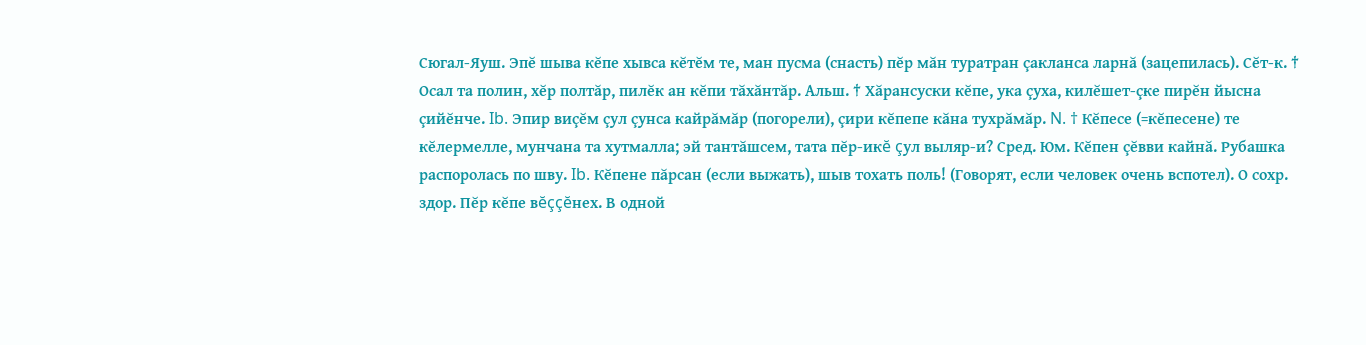Сюгал-Яуш. Эпĕ шыва кĕпе хывса кĕтĕм те, ман пусма (снасть) пĕр мăн туратран çакланса ларнă (зацепилась). Сĕт-к. † Осал та полин, хĕр полтăр, пилĕк ан кĕпи тăхăнтăр. Альш. † Хăрансуски кĕпе, ука çуха, килĕшет-çке пирĕн йысна çийĕнче. Ib. Эпир виçĕм çул çунса кайрăмăр (погорели), çири кĕпепе кăна тухрăмăр. N. † Кĕпесе (=кĕпесене) те кĕлермелле, мунчана та хутмалла; эй тантăшсем, тата пĕр-икĕ çул выляр-и? Сред. Юм. Кĕпен çĕвви кайнă. Рубашка распоролась по шву. Ib. Кĕпене пăрсан (если выжать), шыв тохать поль! (Говорят, если человек очень вспотел). О сохр. здор. Пĕр кĕпе вĕççĕнех. В одной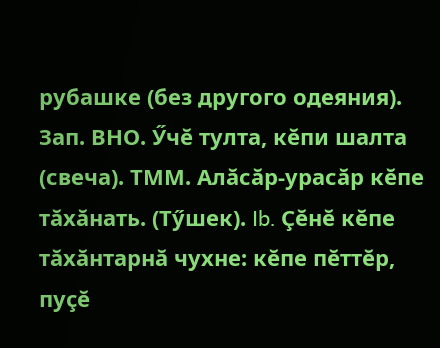рубашке (без другого одеяния). Зап. ВНО. Ӳчĕ тулта, кĕпи шалта (свеча). ТММ. Алăсăр-урасăр кĕпе тăхăнать. (Тӳшек). Ib. Çĕнĕ кĕпе тăхăнтарнă чухне: кĕпе пĕттĕр, пуçĕ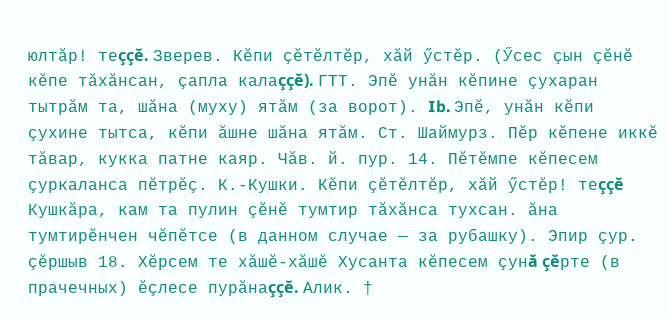юлтăр! теççĕ. Зверев. Кĕпи çĕтĕлтĕр, хăй ӳстĕр. (Ӳсес çын çĕнĕ кĕпе тăхăнсан, çапла калаççĕ). ГТТ. Эпĕ унăн кĕпине çухаран тытрăм та, шăна (муху) ятăм (за ворот). Ib. Эпĕ, унăн кĕпи çухине тытса, кĕпи ăшне шăна ятăм. Ст. Шаймурз. Пĕр кĕпене иккĕ тăвар, кукка патне каяр. Чăв. й. пур. 14. Пĕтĕмпе кĕпесем çуркаланса пĕтрĕç. К.-Кушки. Кĕпи çĕтĕлтĕр, хăй ӳстĕр! теççĕ Кушкăра, кам та пулин çĕнĕ тумтир тăхăнса тухсан. ăна тумтирĕнчен чĕпĕтсе (в данном случае — за рубашку). Эпир çур. çĕршыв 18. Хĕрсем те хăшĕ-хăшĕ Хусанта кĕпесем çунă çĕрте (в прачечных) ĕçлесе пурăнаççĕ. Алик. †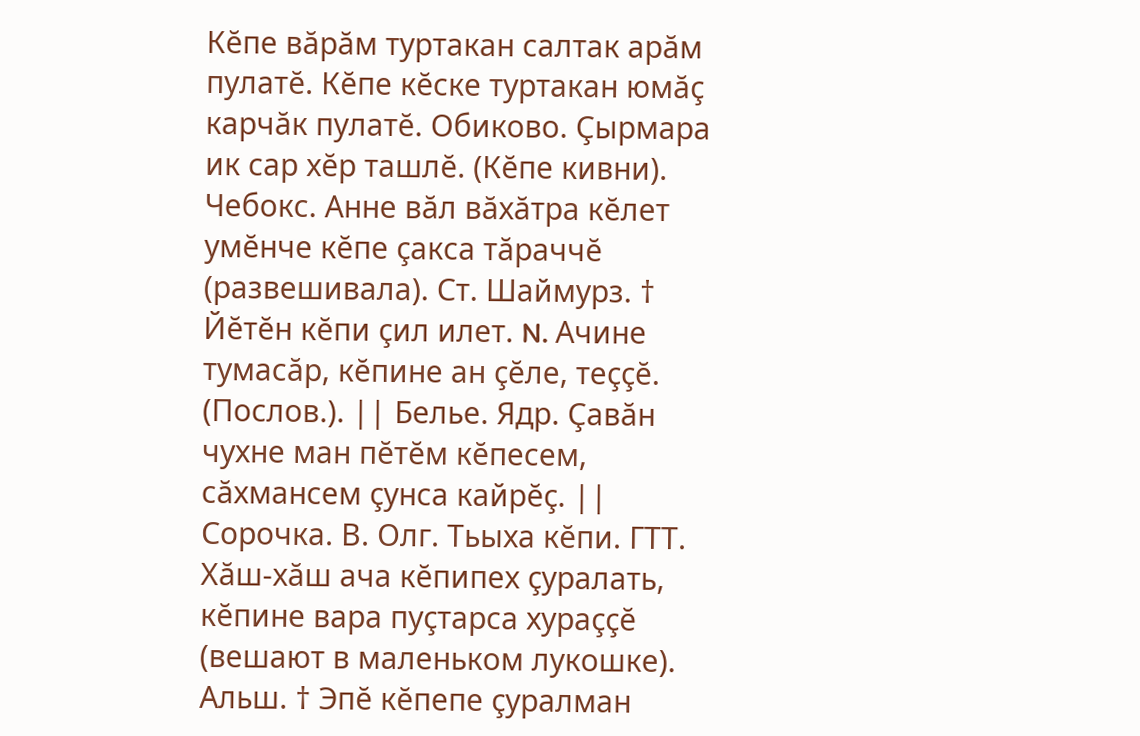Кĕпе вăрăм туртакан салтак арăм пулатĕ. Кĕпе кĕске туртакан юмăç карчăк пулатĕ. Обиково. Çырмара ик сар хĕр ташлĕ. (Кĕпе кивни). Чебокс. Анне вăл вăхăтра кĕлет умĕнче кĕпе çакса тăраччĕ (развешивала). Ст. Шаймурз. † Йĕтĕн кĕпи çил илет. N. Ачине тумасăр, кĕпине ан çĕле, теççĕ. (Послов.). || Белье. Ядр. Çавăн чухне ман пĕтĕм кĕпесем, сăхмансем çунса кайрĕç. || Сорочка. В. Олг. Тьыха кĕпи. ГТТ. Хăш-хăш ача кĕпипех çуралать, кĕпине вара пуçтарса хураççĕ (вешают в маленьком лукошке). Альш. † Эпĕ кĕпепе çуралман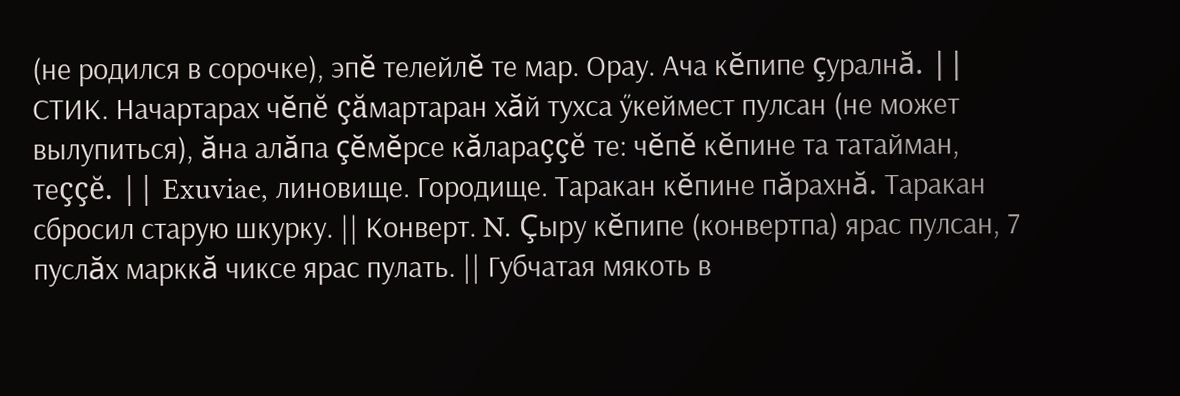(не родился в сорочке), эпĕ телейлĕ те мар. Орау. Ача кĕпипе çуралнă. || СТИК. Начартарах чĕпĕ çăмартаран хăй тухса ӳкеймест пулсан (не может вылупиться), ăна алăпа çĕмĕрсе кăлараççĕ те: чĕпĕ кĕпине та татайман, теççĕ. || Exuviae, линовище. Городище. Таракан кĕпине пăрахнă. Таракан сбросил старую шкурку. || Конверт. N. Çыру кĕпипе (конвертпа) ярас пулсан, 7 пуслăх марккă чиксе ярас пулать. || Губчатая мякоть в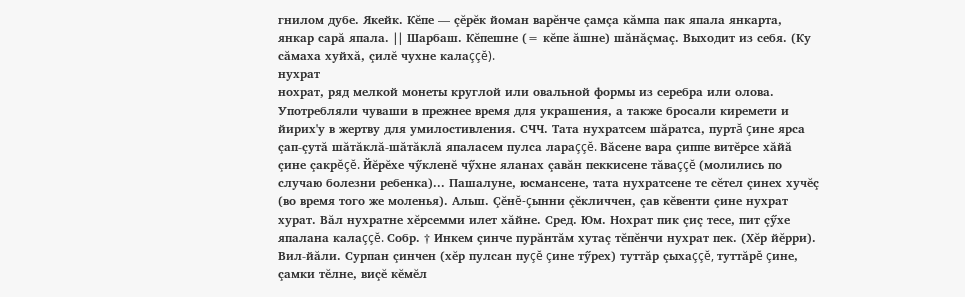гнилом дубе. Якейк. Кĕпе — çĕрĕк йоман варĕнче çамçа кăмпа пак япала янкарта, янкар сарă япала. || Шарбаш. Кĕпешне (= кĕпе ăшне) шăнăçмаç. Выходит из себя. (Ку сăмаха хуйхă, çилĕ чухне калаççĕ).
нухрат
нохрат, ряд мелкой монеты круглой или овальной формы из серебра или олова. Употребляли чуваши в прежнее время для украшения, а также бросали киремети и йирих'у в жертву для умилостивления. СЧЧ. Тата нухратсем шăратса, пуртă çине ярса çап-çутă шăтăклă-шăтăклă япаласем пулса лараççĕ. Вăсене вара çиппе витĕрсе хăйă çине çакрĕçĕ. Йĕрĕхе чӳкленĕ чӳхне яланах çавăн пеккисене тăваççĕ (молились по случаю болезни ребенка)... Пашалуне, юсмансене, тата нухратсене те сĕтел çинех хучĕç (во время того же моленья). Альш. Çĕнĕ-çынни çĕкличчен, çав кĕвенти çине нухрат хурат. Вăл нухратне хĕрсемми илет хăйне. Сред. Юм. Нохрат пик çиç тесе, пит çӳхе япалана калаççĕ. Собр. † Инкем çинче пурăнтăм хутаç тĕпĕнчи нухрат пек. (Хĕр йĕрри). Вил-йăли. Сурпан çинчен (хĕр пулсан пуçĕ çине тӳрех) туттăр çыхаççĕ, туттăрĕ çине, çамки тĕлне, виçĕ кĕмĕл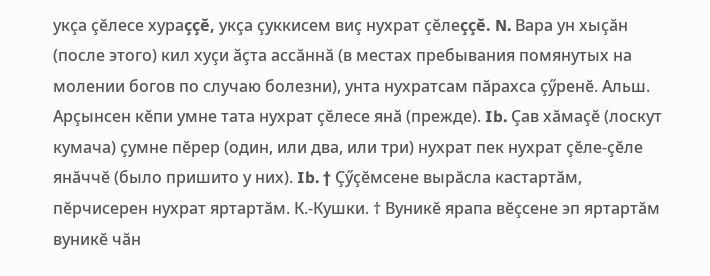укçа çĕлесе хураççĕ, укçа çуккисем виç нухрат çĕлеççĕ. N. Вара ун хыçăн (после этого) кил хуçи ăçта ассăннă (в местах пребывания помянутых на молении богов по случаю болезни), унта нухратсам пăрахса çӳренĕ. Альш. Арçынсен кĕпи умне тата нухрат çĕлесе янă (прежде). Ib. Çав хăмаçĕ (лоскут кумача) çумне пĕрер (один, или два, или три) нухрат пек нухрат çĕле-çĕле янăччĕ (было пришито у них). Ib. † Çӳçĕмсене вырăсла кастартăм, пĕрчисерен нухрат яртартăм. К.-Кушки. † Вуникĕ ярапа вĕçсене эп яртартăм вуникĕ чăн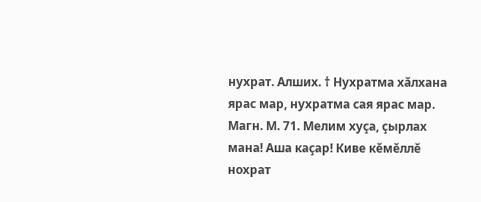нухрат. Алших. † Нухратма хăлхана ярас мар, нухратма сая ярас мар. Магн. М. 71. Мелим хуçа, çырлах мана! Аша каçар! Киве кĕмĕллĕ нохрат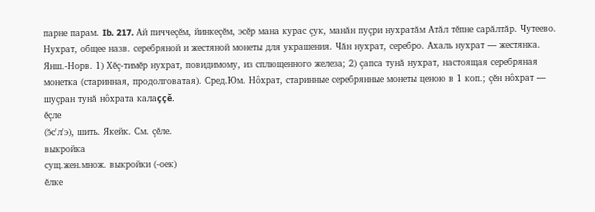парне парам. Ib. 217. Ай пиччеçĕм, йинкеçĕм, эсĕр мана курас çук, манăн пуçри нухратăм Атăл тĕпне сарăлтăр. Чутеево. Нухрат, общее назв. серебряной и жестяной монеты для украшения. Чăн нухрат, серебро. Ахаль нухрат — жестянка. Янш.-Норв. 1) Хĕç-тимĕр нухрат, повидимому, из сплющенного железа; 2) çапса тунă нухрат, настоящая серебряная монетка (старинная, продолговатая). Сред.Юм. Нôхрат, старинные серебрянные монеты ценою в 1 коп.; çĕн нôхрат — шуçран тунă нôхрата калаççĕ.
ĕçле
(э̆с'л'э), шить. Якейк. См. çĕле.
выкройка
сущ.жен.множ. выкройки (-оек)
ĕлке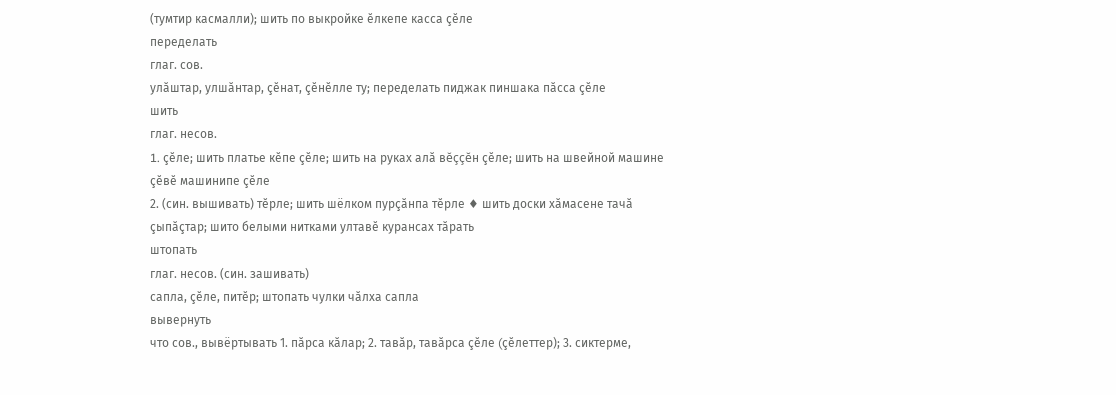(тумтир касмалли); шить по выкройке ĕлкепе касса çĕле
переделать
глаг. сов.
улăштар, улшăнтар, çĕнат, çĕнĕлле ту; переделать пиджак пиншака пăсса çĕле
шить
глаг. несов.
1. çĕле; шить платье кĕпе çĕле; шить на руках алă вĕççĕн çĕле; шить на швейной машине çĕвĕ машинипе çĕле
2. (син. вышивать) тĕрле; шить шёлком пурçăнпа тĕрле ♦ шить доски хăмасене тачă çыпăçтар; шито белыми нитками ултавĕ курансах тăрать
штопать
глаг. несов. (син. зашивать)
сапла, çĕле, питĕр; штопать чулки чăлха сапла
вывернуть
что сов., вывёртывать 1. пăрса кăлар; 2. тавăр, тавăрса çĕле (çĕлеттер); 3. сиктерме,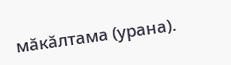мăкăлтама (урана).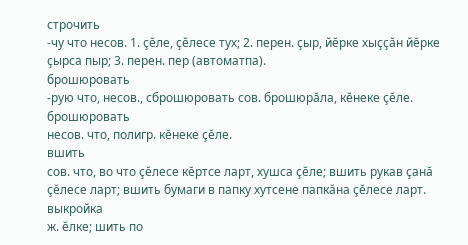строчить
-чу что несов. 1. çĕле, ҫӗлесе тух; 2. перен. ҫыр, йĕрке хыҫҫӑн йĕрке ҫырса пыр; 3. перен. пер (автоматпа).
брошюровать
-рую что, несов., сброшюровать сов. брошюрăла, кĕнеке çĕле.
брошюровать
несов. что, полигр. кĕнеке çĕле.
вшить
сов. что, во что çĕлесе кĕртсе ларт, хушса çĕле; вшить рукав çанă çĕлесе ларт; вшить бумаги в папку хутсене папкăна çĕлесе ларт.
выкройка
ж. ĕлке; шить по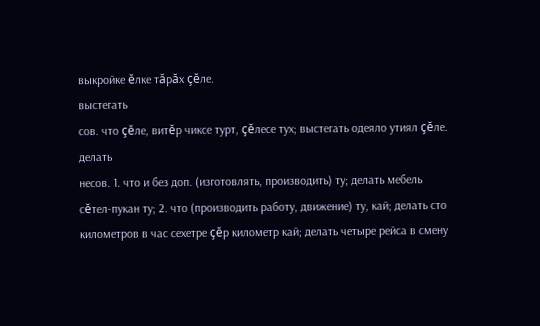выкройке ĕлке тăрăх çĕле.
выстегать
сов. что çĕле, витĕр чиксе турт, çĕлесе тух; выстегать одеяло утиял çĕле.
делать
несов. 1. что и без доп. (изготовлять, производить) ту; делать мебель сĕтел-пукан ту; 2. что (производить работу, движение) ту, кай; делать сто километров в час сехетре çĕр километр кай; делать четыре рейса в смену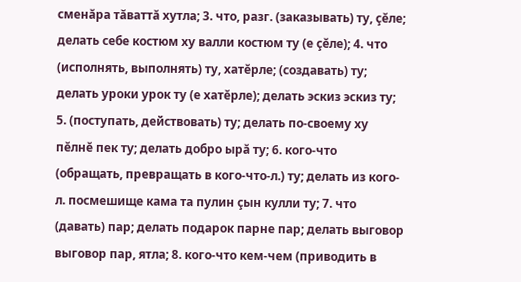сменăра тăваттă хутла; 3. что, разг. (заказывать) ту, çĕле; делать себе костюм ху валли костюм ту (е çĕле); 4. что (исполнять, выполнять) ту, хатĕрле; (создавать) ту; делать уроки урок ту (е хатĕрле); делать эскиз эскиз ту; 5. (поступать, действовать) ту; делать по-своему ху пĕлнĕ пек ту; делать добро ырă ту; 6. кого-что (обращать, превращать в кого-что-л.) ту; делать из кого-л. посмешище кама та пулин çын кулли ту; 7. что (давать) пар; делать подарок парне пар; делать выговор выговор пар, ятла; 8. кого-что кем-чем (приводить в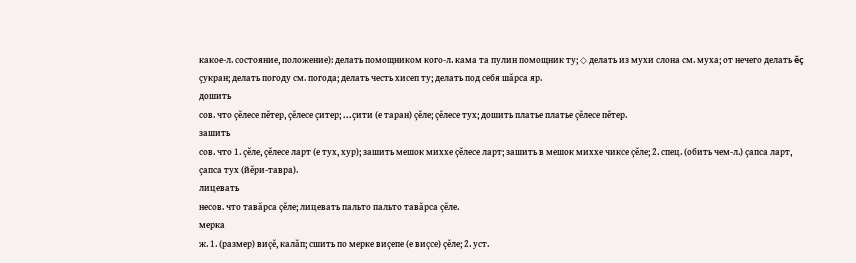какое-л. состояние, положение): делать помощником кого-л. кама та пулин помощник ту; ◇ делать из мухи слона см. муха; от нечего делать ĕç çукран; делать погоду см. погода; делать честь хисеп ту; делать под себя шăрса яр.
дошить
сов. что çĕлесе пĕтер, çĕлесе çитер; ...çити (е таран) çĕле; çĕлесе тух; дошить платье платье çĕлесе пĕтер.
зашить
сов. что 1. çĕле, çĕлесе ларт (е тух, хур); зашить мешок миххе çĕлесе ларт; зашить в мешок миххе чиксе çĕле; 2. спец. (обить чем-л.) çапса ларт, çапса тух (йĕри-тавра).
лицевать
несов. что тавăрса çĕле; лицевать пальто пальто тавăрса çĕле.
мерка
ж. 1. (размер) виçĕ, калăп; сшить по мерке виçепе (е виçсе) çĕле; 2. уст.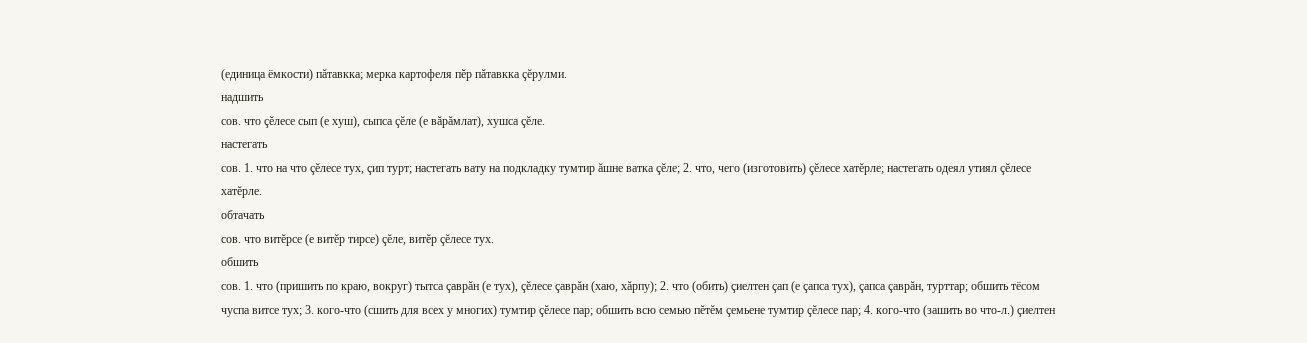(единица ёмкости) пăтавкка; мерка картофеля пĕр пăтавкка çĕрулми.
надшить
сов. что çĕлесе сып (е хуш), сыпса çĕле (е вăрăмлат), хушса çĕле.
настегать
сов. 1. что на что çĕлесе тух, çип турт; настегать вату на подкладку тумтир ăшне ватка çĕле; 2. что, чего (изготовить) çĕлесе хатĕрле; настегать одеял утиял çĕлесе хатĕрле.
обтачать
сов. что витĕрсе (е витĕр тирсе) çĕле, витĕр çĕлесе тух.
обшить
сов. 1. что (пришить по краю, вокруг) тытса çаврăн (е тух), çĕлесе çаврăн (хаю, хăрпу); 2. что (обить) çиелтен çап (е çапса тух), çапса çаврăн, турттар; обшить тёсом чуспа витсе тух; 3. кого-что (сшить для всех у многих) тумтир çĕлесе пар; обшить всю семью пĕтĕм çемьене тумтир çĕлесе пар; 4. кого-что (зашить во что-л.) çиелтен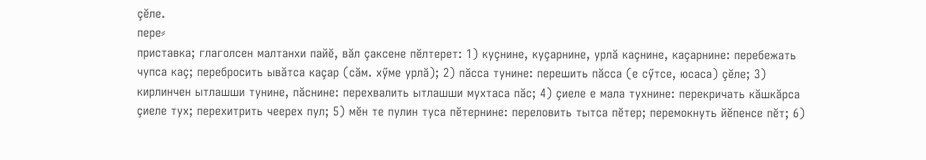çĕле.
пере⸗
приставка; глаголсен малтанхи пайĕ, вăл çаксене пĕлтерет: 1) куçнине, куçарнине, урлă каçнине, каçарнине: перебежать чупса каç; перебросить ывăтса каçар (сăм. хӳме урлă); 2) пăсса тунине: перешить пăсса (е сӳтсе, юсаса) çĕле; 3) кирлинчен ытлашши тунине, пăснине: перехвалить ытлашши мухтаса пăс; 4) çиеле е мала тухнине: перекричать кăшкăрса çиеле тух; перехитрить чеерех пул; 5) мĕн те пулин туса пĕтернине: переловить тытса пĕтер; перемокнуть йĕпенсе пĕт; 6)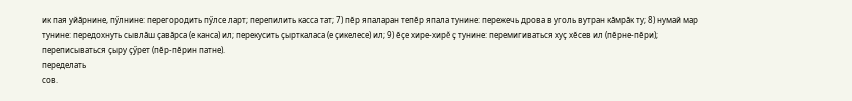ик пая уйăрнине, пӳлнине: перегородить пӳлсе ларт; перепилить касса тат; 7) пĕр япаларан тепĕр япала тунине: пережечь дрова в уголь вутран кăмрăк ту; 8) нумай мар тунине: передохнуть сывлăш çавăрса (е канса) ил; перекусить çырткаласа (е çикелесе) ил; 9) ĕçе хире-хирĕ ç тунине: перемигиваться хуç хĕсев ил (пĕрне-пĕри); переписываться çыру çӳрет (пĕр-пĕрин патне).
переделать
сов.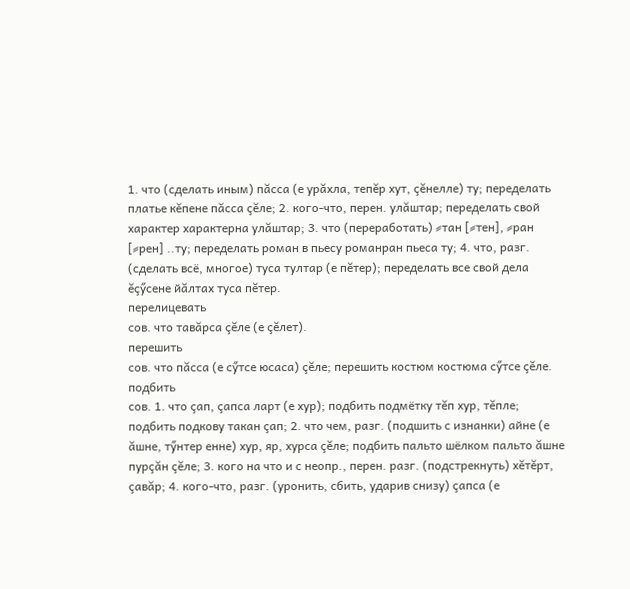1. что (сделать иным) пăсса (е урăхла, тепĕр хут, çĕнелле) ту; переделать платье кĕпене пăсса çĕле; 2. кого-что, перен. улăштар; переделать свой характер характерна улăштар; 3. что (переработать) ⸗тан [⸗тен], ⸗ран [⸗рен] ..ту; переделать роман в пьесу романран пьеса ту; 4. что, разг. (сделать всё, многое) туса тултар (е пĕтер); переделать все свой дела ĕçӳсене йăлтах туса пĕтер.
перелицевать
сов. что тавăрса çĕле (е çĕлет).
перешить
сов. что пăсса (е сӳтсе юсаса) çĕле; перешить костюм костюма сӳтсе çĕле.
подбить
сов. 1. что çап, çапса ларт (е хур); подбить подмётку тĕп хур, тĕпле; подбить подкову такан çап; 2. что чем, разг. (подшить с изнанки) айне (е ăшне, тӳнтер енне) хур, яр, хурса çĕле; подбить пальто шёлком пальто ăшне пурçăн çĕле; 3. кого на что и с неопр., перен. разг. (подстрекнуть) хĕтĕрт, çавăр; 4. кого-что, разг. (уронить, сбить, ударив снизу) çапса (е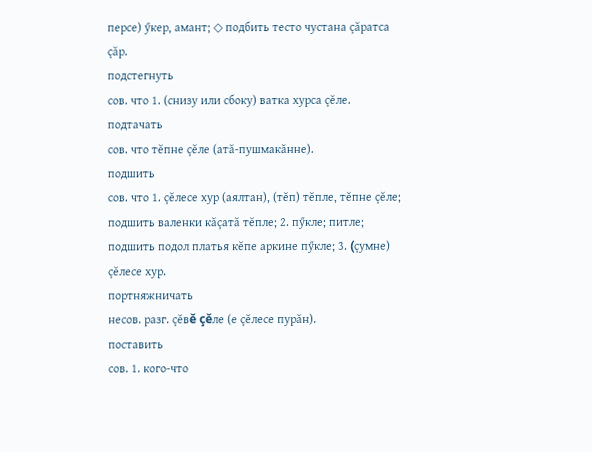персе) ӳкер, амант; ◇ подбить тесто чустана çăратса çăр.
подстегнуть
сов. что 1. (снизу или сбоку) ватка хурса çĕле.
подтачать
сов. что тĕпне çĕле (атă-пушмакăнне).
подшить
сов. что 1. çĕлесе хур (аялтан), (тĕп) тĕпле, тĕпне çĕле; подшить валенки кăçатă тĕпле; 2. пӳкле; питле; подшить подол платья кĕпе аркине пӳкле; 3. (çумне) çĕлесе хур.
портняжничать
несов. разг. çĕвĕ çĕле (е çĕлесе пурăн).
поставить
сов. 1. кого-что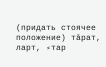(придать стоячее положение) тăрат, ларт, ⸗тар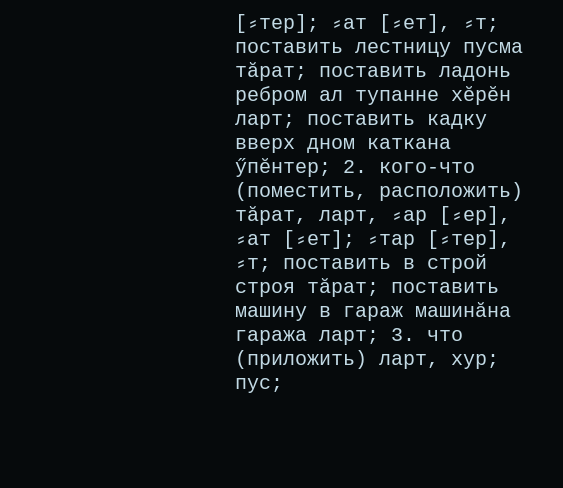[⸗тер]; ⸗ат [⸗ет], ⸗т; поставить лестницу пусма тăрат; поставить ладонь ребром ал тупанне хĕрĕн ларт; поставить кадку вверх дном каткана ӳпĕнтер; 2. кого-что (поместить, расположить) тăрат, ларт, ⸗ар [⸗ер], ⸗ат [⸗ет]; ⸗тар [⸗тер], ⸗т; поставить в строй строя тăрат; поставить машину в гараж машинăна гаража ларт; 3. что (приложить) ларт, хур; пус;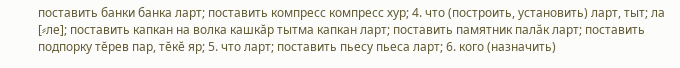поставить банки банка ларт; поставить компресс компресс хур; 4. что (построить, установить) ларт, тыт; ла [⸗ле]; поставить капкан на волка кашкăр тытма капкан ларт; поставить памятник палăк ларт; поставить подпорку тĕрев пар, тĕкĕ яр; 5. что ларт; поставить пьесу пьеса ларт; 6. кого (назначить)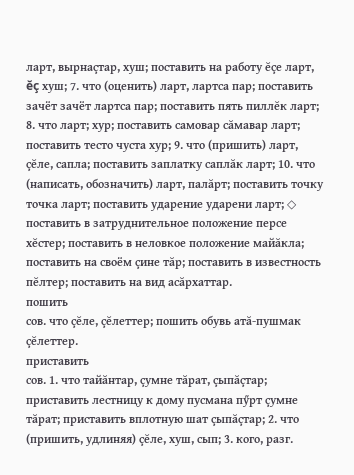ларт, вырнаçтар, хуш; поставить на работу ĕçе ларт, ĕç хуш; 7. что (оценить) ларт, лартса пар; поставить зачёт зачёт лартса пар; поставить пять пиллĕк ларт; 8. что ларт; хур; поставить самовар сăмавар ларт; поставить тесто чуста хур; 9. что (пришить) ларт, çĕле, сапла; поставить заплатку саплăк ларт; 10. что (написать, обозначить) ларт, палăрт; поставить точку точка ларт; поставить ударение ударени ларт; ◇ поставить в затруднительное положение персе хĕстер; поставить в неловкое положение майăкла; поставить на своём çине тăр; поставить в известность пĕлтер; поставить на вид асăрхаттар.
пошить
сов. что çĕле, çĕлеттер; пошить обувь атă-пушмак çĕлеттер.
приставить
сов. 1. что тайăнтар, çумне тăрат, çыпăçтар; приставить лестницу к дому пусмана пӳрт çумне тăрат; приставить вплотную шат çыпăçтар; 2. что (пришить, удлиняя) çĕле, хуш, сып; 3. кого, разг.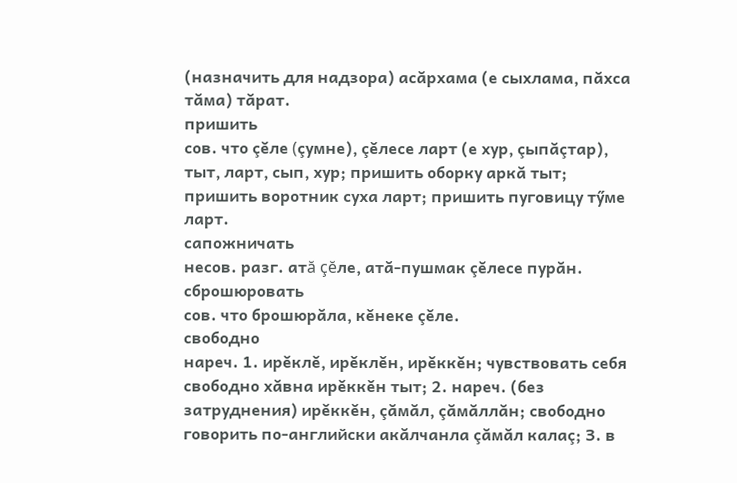(назначить для надзора) асăрхама (е сыхлама, пăхса тăма) тăрат.
пришить
сов. что çĕле (çумне), çĕлесе ларт (е хур, çыпăçтар), тыт, ларт, сып, хур; пришить оборку аркă тыт; пришить воротник суха ларт; пришить пуговицу тӳме ларт.
сапожничать
несов. разг. атă çĕле, атă-пушмак çĕлесе пурăн.
сброшюровать
сов. что брошюрăла, кĕнеке çĕле.
свободно
нареч. 1. ирĕклĕ, ирĕклĕн, ирĕккĕн; чувствовать себя свободно хăвна ирĕккĕн тыт; 2. нареч. (без затруднения) ирĕккĕн, çăмăл, çăмăллăн; свободно говорить по-английски акăлчанла çăмăл калаç; З. в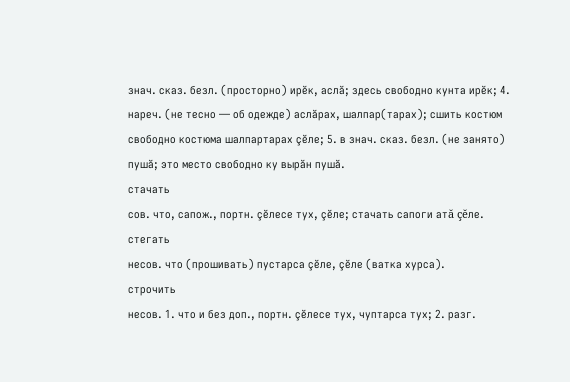знач. сказ. безл. (просторно) ирĕк, аслă; здесь свободно кунта ирĕк; 4. нареч. (не тесно — об одежде) аслăрах, шалпар(тарах); сшить костюм свободно костюма шалпартарах çĕле; 5. в знач. сказ. безл. (не занято) пушă; это место свободно ку вырăн пушă.
стачать
сов. что, сапож., портн. çĕлесе тух, çĕле; стачать сапоги атă çĕле.
стегать
несов. что (прошивать) пустарса çĕле, çĕле (ватка хурса).
строчить
несов. 1. что и без доп., портн. çĕлесе тух, чуптарса тух; 2. разг.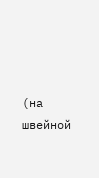(на швейной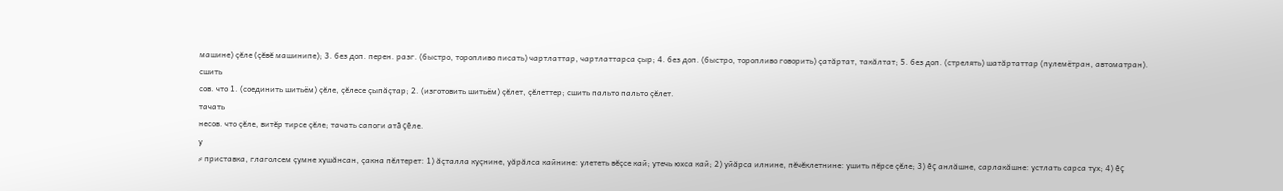машине) çĕле (çĕвĕ машинипе); 3. без доп. перен. разг. (быстро, торопливо писать) чартлаттар, чартлаттарса çыр; 4. без доп. (быстро, торопливо говорить) çатăртат, такăлтат; 5. без доп. (стрелять) шатăртаттар (пулемётран, автоматран).
сшить
сов. что 1. (соединить шитьём) çĕле, çĕлесе çыпăçтар; 2. (изготовить шитьём) çĕлет, çĕлеттер; сшить пальто пальто çĕлет.
тачать
несов. что çĕле, витĕр тирсе çĕле; тачать сапоги атă çĕле.
у
⸗ приставка, глаголсем çумне хушăнсан, çакна пĕлтерет: 1) ăçталла куçнине, уăрăлса кайнине: улететь вĕçсе кай; утечь юхса кай; 2) уйăрса илнине, пĕчĕклетнине: ушить пĕрсе çĕле; 3) ĕç анлăшне, сарлакăшне: устлать сарса тух; 4) ĕç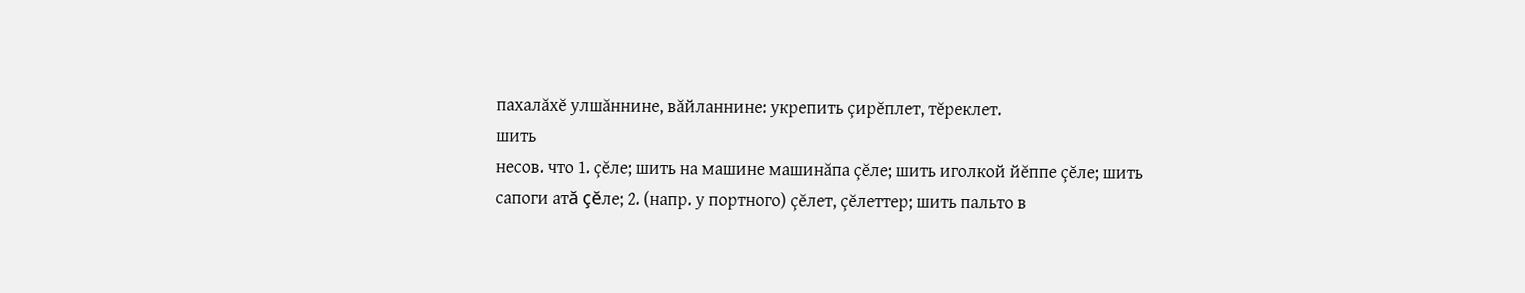пахалăхĕ улшăннине, вăйланнине: укрепить çирĕплет, тĕреклет.
шить
несов. что 1. çĕле; шить на машине машинăпа çĕле; шить иголкой йĕппе çĕле; шить сапоги атă çĕле; 2. (напр. у портного) çĕлет, çĕлеттер; шить пальто в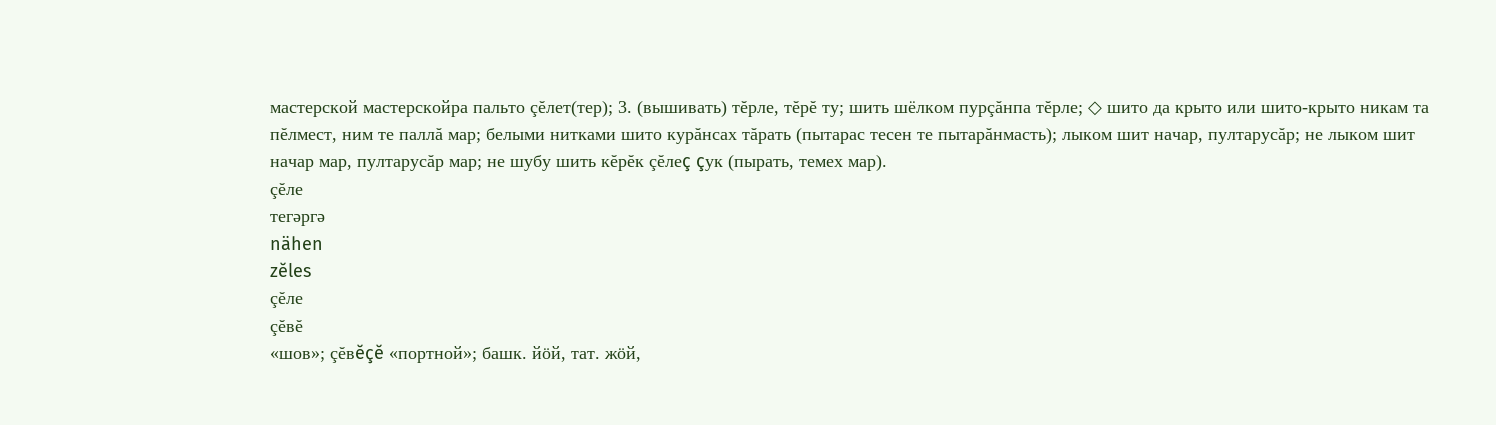мастерской мастерскойра пальто çĕлет(тер); 3. (вышивать) тĕрле, тĕрĕ ту; шить шёлком пурçăнпа тĕрле; ◇ шито да крыто или шито-крыто никам та пĕлмест, ним те паллă мар; белыми нитками шито курăнсах тăрать (пытарас тесен те пытарăнмасть); лыком шит начар, пултарусăр; не лыком шит начар мар, пултарусăр мар; не шубу шить кĕрĕк çĕлеç çук (пырать, темех мар).
çĕле
тегәргә
nähen
zĕles
çĕле
çĕвĕ
«шов»; çĕвĕçĕ «портной»; башк. йӧй, тат. жӧй,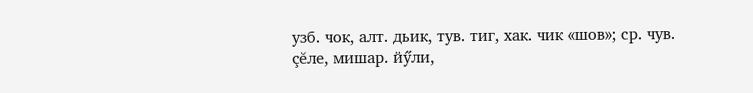узб. чок, алт. дьик, тув. тиг, хак. чик «шов»; ср. чув. çĕле, мишар. йӳли,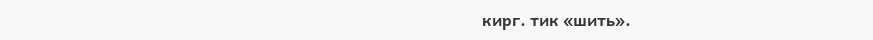кирг. тик «шить».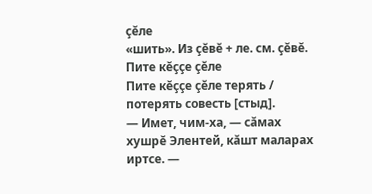çĕле
«шить». Из çĕвĕ + ле. см. çĕвĕ.
Пите кĕççе çĕле
Пите кĕççе çĕле терять / потерять совесть [стыд].
— Имет, чим-ха, — сăмах хушрĕ Элентей, кăшт маларах иртсе. —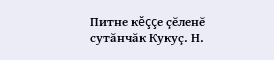Питне кĕççе çĕленĕ сутăнчăк Кукуç. Н.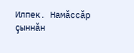Илпек. Намăссăр çыннăн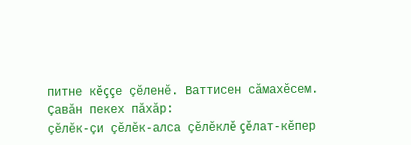питне кĕççе çĕленĕ. Ваттисен сăмахĕсем.
Çавăн пекех пăхăр:
çĕлĕк-çи çĕлĕк-алса çĕлĕклĕ çĕлат-кĕпер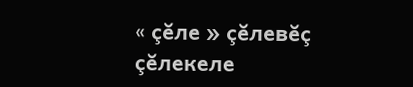« çĕле » çĕлевĕç çĕлекеле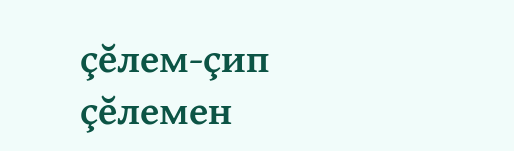çĕлем-çип çĕлемен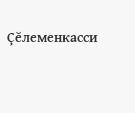Çĕлеменкасси